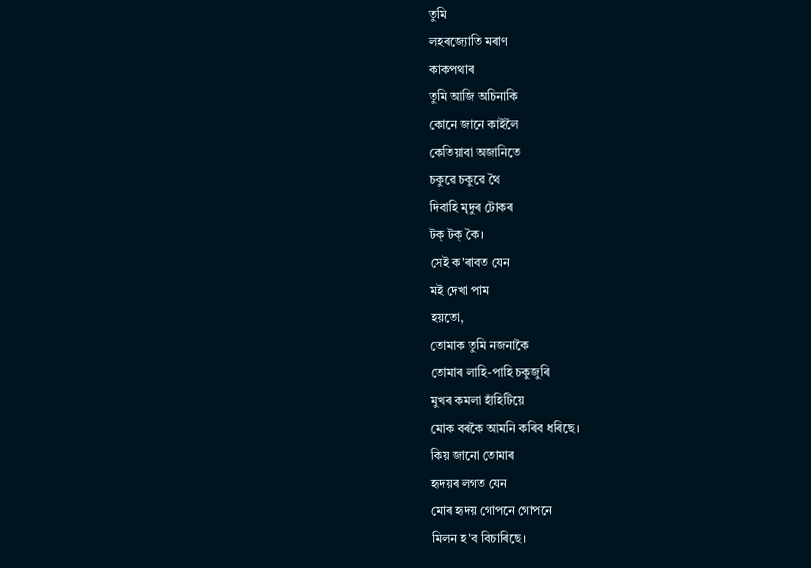তুমি
লহৰজ্যোতি মৰাণ
কাকপথাৰ
তুমি আজি অচিনাকি
কোনে জানে কাইলৈ
কেতিয়াবা অজানিতে
চকুৱে চকুৱে থৈ
দিবাহি মৃদুৰ টোকৰ
টক্ টক্ কৈ।
সেই ক'ৰাবত যেন
মই দেখা পাম
হয়তো,
তোমাক তুমি নজনাকৈ
তোমাৰ লাহি-পাহি চকুজুৰি
মুখৰ কমলা হাঁহিটিয়ে
মোক বৰকৈ আমনি কৰিব ধৰিছে।
কিয় জানো তোমাৰ
হৃদয়ৰ লগত যেন
মোৰ হৃদয় গোপনে গোপনে
মিলন হ'ব বিচাৰিছে।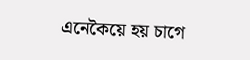এনেকৈয়ে হয় চাগে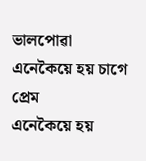ভালপোৱা
এনেকৈয়ে হয় চাগে প্ৰেম
এনেকৈয়ে হয়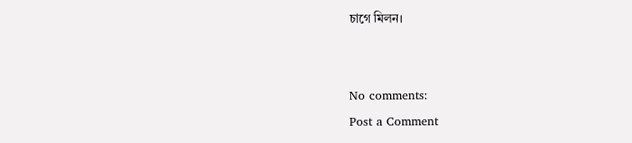চাগে মিলন।


No comments:
Post a Comment